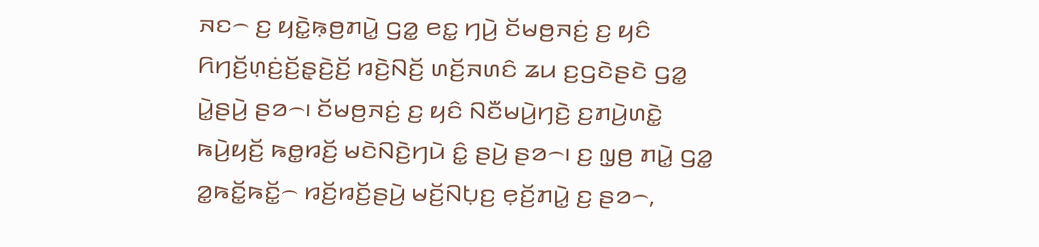ꤏꤢ꤮ ꤢ꤬ ꤟꤢꤧ꤭ꤒ꤫ꤥ꤬ꤊꤣꤧ꤭ ꤞꤤ꤭ ꤕꤢ꤭ ꤚꤣꤧ꤬ ꤢꤩꤗꤥ꤬ꤏꤢꤦ꤬ ꤢ꤬ ꤟꤢꤨ ꤖꤚꤢꤩ꤬ꤛ꤫ꤢꤦ꤬ꤢꤩ꤬ꤔ꤫ꤢꤧ꤬ꤢꤩ꤬ ꤙꤢꤧ꤬ꤡꤢꤩ꤬ ꤛꤢꤩ꤬ꤏꤛꤢꤨ ꤘꤣ ꤢ꤬ꤞꤢꤧꤔꤢꤧ ꤞꤤ꤭ ꤣꤧ꤭ꤔꤣꤧ꤬ ꤔꤤ꤮꤯ ꤢꤩꤗꤥ꤬ꤏꤢꤦ꤬ ꤢ꤬ ꤟꤢꤨ ꤡꤢꤪꤗꤣꤧ꤬ꤚꤢꤧ꤬ ꤢ꤬ꤊꤣꤧ꤬ꤛꤢꤧ꤭ ꤒꤣꤧ꤬ꤟꤢꤩ꤬ ꤒꤥ꤭ꤙꤢꤩ꤬ ꤗꤢꤧꤡꤢꤧ꤬ꤚꤣꤧ ꤢꤨ꤭ ꤔꤣꤧ꤬ ꤔꤤ꤮꤯ ꤢ꤬ ꤜ꤫ꤥ꤬ ꤊꤣꤧ꤭ ꤞꤤ꤭ ꤤ꤭ꤒꤢꤩ꤭ꤒꤢꤩ꤭꤮ ꤙꤢꤩ꤬ꤙꤢꤩ꤬ꤔꤣꤧ꤬ ꤗꤢꤩ꤬ꤡꤝ꤫ꤢ꤬ ꤕ꤫ꤢꤩ꤬ꤊꤣꤧ꤭ ꤢ꤬ ꤔꤤ꤮,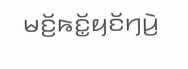ꤗꤢꤩ꤬ꤒꤢꤩ꤭ꤟꤢꤩꤚꤣꤧ꤬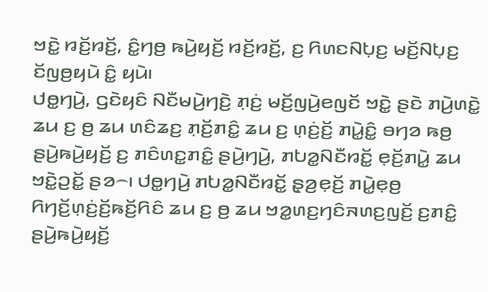ꤠꤢꤧ꤭ ꤙꤢꤩ꤬ꤙꤢꤩ꤬, ꤢꤨ꤭ꤚꤥ꤬ ꤒꤣꤧ꤬ꤟꤢꤩ꤬ ꤙꤢꤩ꤬ꤙꤢꤩ꤬, ꤢ꤬ ꤖꤛꤢꤡꤝ꤫ꤢ꤬ ꤗꤢꤩ꤬ꤡꤝ꤫ꤢ꤬ ꤢꤩꤜꤥ꤬ꤟꤣꤧ ꤢꤨ꤭ ꤟꤣꤧ꤯
ꤓꤥ꤭ꤚꤣꤧ꤬, ꤞꤢꤧꤟꤢꤨ ꤡꤢꤪꤗꤣꤧ꤬ꤚꤢꤧ꤬ ꤊ꤫ꤢꤦ꤬ ꤗꤢꤩ꤬ꤜꤣꤧ꤬ꤕꤜꤢꤩ ꤠꤢꤧ꤭ ꤔꤢꤧ ꤊꤣꤧ꤬ꤛꤢꤧ꤭ ꤘꤣ ꤢ꤬ ꤥ꤬ ꤘꤣ ꤛꤢꤨꤘꤢ꤬ ꤊ꤫ꤢꤩ꤬ꤊꤢꤨ꤭ ꤘꤣ ꤢ꤬ ꤛ꤫ꤢꤦ꤬ꤢꤩ꤬ ꤊꤣꤧ꤭ꤢꤨ꤭ ꤋꤚꤤ ꤒꤥ꤬ ꤔꤣꤧ꤬ꤒꤣꤧ꤬ꤟꤢꤩ꤬ ꤢ꤬ ꤊꤢꤨꤛꤢ꤭ꤊꤢꤨ꤭ ꤔꤣꤧ꤬ꤚꤣꤧ꤬, ꤊꤝꤤ꤭ꤡꤢꤪꤙꤢꤩ꤭ ꤕ꤫ꤢꤩ꤬ꤊꤣꤧ꤭ ꤘꤣ ꤠꤢꤧ꤭ꤑꤢꤩ꤭ ꤔꤤ꤮꤯ ꤓꤥ꤭ꤚꤣꤧ꤬ ꤊꤝꤤ꤭ꤡꤢꤪꤙꤢꤩ꤭ ꤔ꤫ꤤ꤬ꤕ꤫ꤢꤩ꤬ ꤊꤣꤧ꤭ꤕ꤫ꤥ꤬ ꤖꤚꤢꤩ꤬ꤛ꤫ꤢꤦ꤬ꤢꤩ꤬ꤒꤢꤩ꤬ꤖꤢꤨ ꤘꤣ ꤢ꤬ ꤥ꤬ ꤘꤣ ꤠꤤ꤭ꤛꤢ꤬ꤚꤢꤨꤏꤛꤢ꤬ꤜꤢꤩ꤬ ꤢ꤬ꤊꤢꤨ꤭ ꤔꤣꤧ꤬ꤒꤣꤧ꤬ꤟꤢꤩ꤬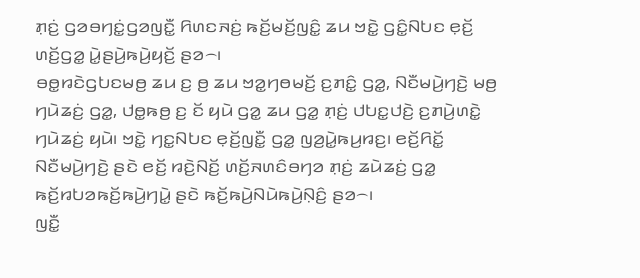ꤊ꤫ꤢꤦ꤬ ꤞꤤꤋꤚꤢꤦ꤭ꤞꤤꤜꤢꤪ꤭ ꤖꤛꤢꤏꤢꤦ꤬ ꤒꤢꤩ꤬ꤗꤢꤩ꤬ꤜꤢꤨ꤭ ꤘꤣ ꤠꤢꤧ꤭ ꤞꤢꤨ꤭ꤡꤝꤢ ꤕ꤫ꤢꤩ꤬ ꤛꤢꤩ꤬ꤞꤤ꤭ ꤣꤧ꤭ꤔꤣꤧ꤬ꤒꤣꤧ꤬ꤟꤢꤩ꤬ ꤔꤤ꤮꤯
ꤋꤥ꤭ꤙꤢꤧꤞꤝꤢꤗꤥ꤬ ꤘꤣ ꤢ꤬ ꤥ꤬ ꤘꤣ ꤠꤤ꤭ꤚꤥꤗꤢꤩ꤬ ꤢ꤬ꤊꤢꤨ꤭ ꤞꤤ꤭, ꤡꤢꤪꤗꤣꤧ꤬ꤚꤢꤧ꤬ ꤗꤥ꤬ ꤚꤣꤧꤘꤢꤦ꤬ ꤞꤤ꤭, ꤓꤥ꤭ꤒꤥ꤬ ꤢ꤬ ꤢꤩ ꤟꤣꤧ ꤞꤤ꤭ ꤘꤣ ꤞꤤ꤭ ꤊ꤫ꤢꤦ꤬ ꤓꤝꤢ꤭ꤓꤢꤧ꤬ ꤢ꤬ꤊꤣꤧ꤬ꤛꤢꤧ꤭ ꤚꤣꤧꤘꤢꤦ꤬ ꤟꤣꤧ꤯ ꤠꤢꤧ꤭ ꤚꤢ꤭ꤡꤝꤢ ꤕ꤫ꤢꤩ꤬ꤜꤢꤪ꤭ ꤞꤤ꤭ ꤜꤤ꤬ꤣꤧ꤭ꤒꤣ꤬ꤙꤢ꤬꤯ ꤕꤢꤩ꤬ꤖꤢꤩ꤭ ꤡꤢꤪꤗꤣꤧ꤬ꤚꤢꤧ꤬ ꤔꤢꤧ ꤕꤢꤩ꤬ ꤙꤢꤧ꤬ꤡꤢꤩ꤬ ꤛꤢꤩ꤬ꤏꤛꤢꤨꤋꤚꤤ ꤊ꤫ꤢꤦ꤬ ꤘꤣꤧꤘꤢꤦ꤬ ꤞꤤ꤭ ꤒꤢꤩ꤬ꤙꤝꤤꤒꤢꤩ꤬ꤒꤣꤧ꤬ꤚꤣꤧ꤭ ꤔꤢꤧ ꤒꤢꤩ꤬ꤒꤣꤧ꤬ꤡꤣꤧꤒꤣꤧ꤬ꤡ꤫ꤢꤨ꤬ ꤔꤤ꤮꤯
ꤜꤢꤪ꤭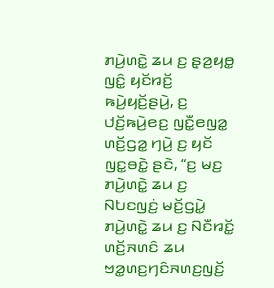ꤊꤣꤧ꤬ꤛꤢꤧ꤭ ꤘꤣ ꤢ꤬ ꤔ꤫ꤤ꤬ꤟꤥ꤭ ꤜꤢꤨ꤭ ꤟꤢꤩꤙꤢꤩ꤬ ꤒꤣꤧ꤬ꤟꤢꤩ꤬ꤔꤣꤧ꤬, ꤢ꤬ ꤓꤢꤩ꤬ꤒꤣꤧ꤬ꤕꤢ꤬ ꤜꤢꤪ꤭ꤕꤜꤤ꤭ ꤛꤢꤩ꤬ꤞꤤ꤭ ꤚꤣꤧ꤬ ꤢ꤬ ꤟꤢꤩ ꤜꤢ꤭ꤋꤢꤧ꤭ ꤔꤢꤧ, “ꤢ꤬ ꤗꤢ꤬ ꤊꤣꤧ꤬ꤛꤢꤧ꤭ ꤘꤣ ꤢ꤬ ꤡꤝꤢꤜꤢꤦ꤬ ꤗꤢꤩ꤬ꤞꤣꤧ꤭ ꤊꤣꤧ꤬ꤛꤢꤧ꤭ ꤘꤣ ꤢ꤬ ꤡꤢꤪꤙꤢꤩ꤭ ꤛꤢꤩ꤬ꤏꤛꤢꤨ ꤘꤣ ꤠꤤ꤭ꤛꤢ꤬ꤚꤢꤨꤏꤛꤢ꤬ꤜꤢꤩ꤬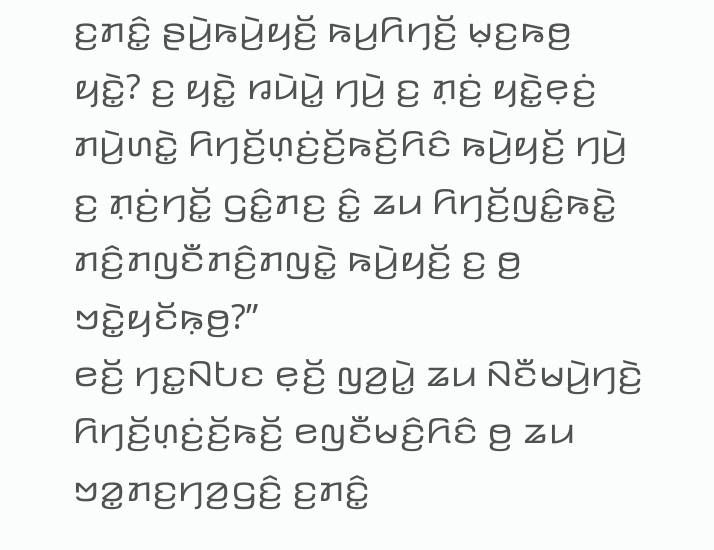ꤢ꤬ꤊꤢꤨ꤭ ꤔꤣꤧ꤬ꤒꤣꤧ꤬ꤟꤢꤩ꤬ ꤒꤣ꤬ꤖꤚꤢꤩ꤬ ꤗ꤫ꤢ꤬ꤒꤥ꤬ ꤟꤢꤧ꤭? ꤢ꤬ ꤟꤢꤧ꤭ ꤙꤣꤧꤣꤧ꤭ ꤚꤣꤧ꤬ ꤢ꤬ ꤊ꤫ꤢꤦ꤬ ꤟꤢꤧ꤭ꤕ꤫ꤢꤦ꤬ ꤊꤣꤧ꤬ꤛꤢꤧ꤭ ꤖꤚꤢꤩ꤬ꤛ꤫ꤢꤦ꤬ꤢꤩ꤬ꤒꤢꤩ꤬ꤖꤢꤨ ꤒꤣꤧ꤬ꤟꤢꤩ꤬ ꤚꤣꤧ꤬ ꤢ꤬ ꤊ꤫ꤢꤦ꤬ꤚꤢꤩ꤭ ꤞꤢꤨ꤭ꤊꤢ꤬ ꤢꤨ꤭ ꤘꤣ ꤖꤚꤢꤩ꤬ꤜꤢꤨ꤭ꤒꤢꤧ꤭ ꤊꤢꤨ꤬ꤊꤜꤢꤪꤊꤢꤨ꤬ꤊꤜꤢꤧ꤭ ꤒꤣꤧ꤬ꤟꤢꤩ꤬ ꤢ꤬ ꤥ꤬ ꤠꤢꤧ꤭ꤟꤢꤩꤒ꤫ꤥ꤬?”
ꤕꤢꤩ꤬ ꤚꤢ꤭ꤡꤝꤢ ꤕ꤫ꤢꤩ꤬ ꤜꤤ꤬ꤣꤧ꤭ ꤘꤣ ꤡꤢꤪꤗꤣꤧ꤬ꤚꤢꤧ꤬ ꤖꤚꤢꤩ꤬ꤛ꤫ꤢꤦ꤬ꤢꤩ꤬ꤒꤢꤩ꤬ ꤕꤜꤢꤪꤗꤢꤨ꤬ꤖꤢꤨ ꤥ꤬ ꤘꤣ ꤠꤤ꤭ꤊꤢ꤬ꤚꤤ꤬ꤞꤢꤨ꤬ ꤢ꤬ꤊꤢꤨ꤭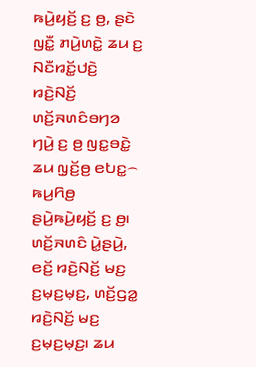ꤒꤣꤧ꤬ꤟꤢꤩ꤬ ꤢ꤬ ꤥ꤬, ꤔꤢꤧ ꤜꤢꤪ꤭ ꤊꤣꤧ꤬ꤛꤢꤧ꤭ ꤘꤣ ꤢ꤬ ꤡꤢꤪꤙꤢꤩ꤭ꤓꤢꤧ꤬ ꤙꤢꤧ꤬ꤡꤢꤩ꤬ ꤛꤢꤩ꤬ꤏꤛꤢꤨꤋꤚꤤ ꤚꤣꤧ꤬ ꤢ꤬ ꤥ꤬ ꤜꤢ꤭ꤋꤢꤧ꤭ ꤘꤣ ꤜ꤫ꤢꤩ꤬ꤥ꤬ ꤕꤝꤢ꤭꤮ ꤒꤣ꤬ꤖꤥ꤬ ꤔꤣꤧ꤬ꤒꤣꤧ꤬ꤟꤢꤩ꤬ ꤢ꤬ ꤥ꤬꤯ ꤛꤢꤩ꤬ꤏꤛꤢꤨ ꤣꤧ꤭ꤔꤣꤧ꤬, ꤕꤢꤩ꤬ ꤙꤢꤧ꤬ꤡꤢꤩ꤬ ꤗꤢ꤬ ꤢ꤬ꤗ꤫ꤢ꤬ꤗ꤫ꤢ꤬, ꤛꤢꤩ꤬ꤞꤤ꤭ ꤙꤢꤧ꤬ꤡꤢꤩ꤬ ꤗꤢ꤬ ꤢ꤬ꤗ꤫ꤢ꤬ꤗ꤫ꤢ꤬꤯ ꤘꤣ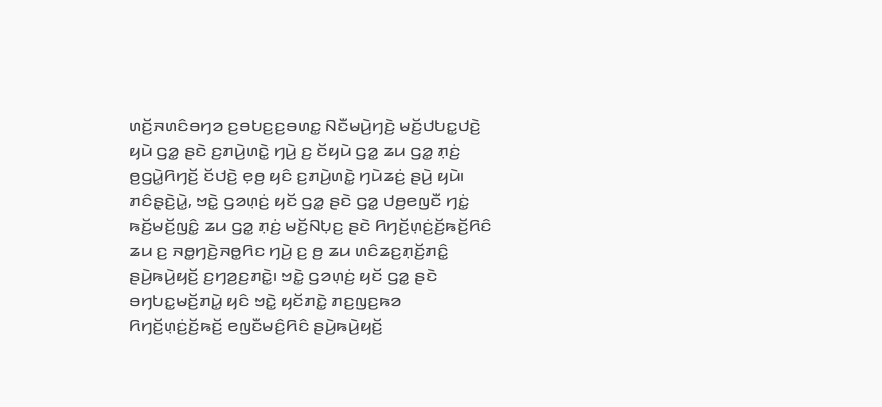ꤛꤢꤩ꤬ꤏꤛꤢꤨꤋꤚꤤ ꤢ꤬ꤋꤝꤢ꤬ꤢ꤬ꤋꤛꤢ꤭ ꤡꤢꤪꤗꤣꤧ꤬ꤚꤢꤧ꤬ ꤗꤢꤩ꤬ꤓꤝꤢ꤭ꤓꤢꤧ꤬ ꤟꤣꤧ ꤞꤤ꤭ ꤔꤢꤧ ꤢ꤬ꤊꤣꤧ꤬ꤛꤢꤧ꤭ ꤚꤣꤧ꤬ ꤢ꤬ ꤢꤩꤟꤣꤧ ꤞꤤ꤭ ꤘꤣ ꤞꤤ꤭ ꤊ꤫ꤢꤦ꤬ ꤥ꤬ꤞꤣꤧ꤭ꤖꤚꤢꤩ꤬ ꤢꤩꤓꤢꤧ꤬ ꤕ꤫ꤥ꤬ ꤟꤢꤨ ꤢ꤬ꤊꤣꤧ꤬ꤛꤢꤧ꤭ ꤚꤣꤧꤘꤢꤦ꤬ ꤔꤣꤧ꤬ ꤟꤣꤧ꤯
ꤊꤢꤨꤔ꤫ꤢꤧ꤬ꤣꤧ꤭, ꤠꤢꤧ꤭ ꤞꤤꤛ꤫ꤢꤦ꤬ ꤟꤢꤩ ꤞꤤ꤭ ꤔꤢꤧ ꤞꤤ꤭ ꤓꤥ꤬ꤕꤜꤢꤪ ꤚꤢꤦ꤭ ꤒꤢꤩ꤬ꤗꤢꤩ꤬ꤜꤢꤨ꤭ ꤘꤣ ꤞꤤ꤭ ꤊ꤫ꤢꤦ꤬ ꤗꤢꤩ꤬ꤡꤝ꤫ꤢ꤬ ꤔꤢꤧ ꤖꤚꤢꤩ꤬ꤛ꤫ꤢꤦ꤬ꤢꤩ꤬ꤒꤢꤩ꤬ꤖꤢꤨ ꤘꤣ ꤢ꤬ ꤏꤥ꤭ꤚꤢꤧ꤬ꤏꤥ꤭ꤖꤢ ꤚꤣꤧ꤬ ꤢ꤬ ꤥ꤬ ꤘꤣ ꤛꤢꤨꤘꤢ꤬ꤊ꤫ꤢꤩ꤬ꤊꤢꤨ꤭ ꤔꤣꤧ꤬ꤒꤣꤧ꤬ꤟꤢꤩ꤬ ꤢ꤬ꤚꤤ꤬ꤢ꤬ꤊꤢꤧ꤭꤯ ꤠꤢꤧ꤭ ꤞꤤꤛ꤫ꤢꤦ꤬ ꤟꤢꤩ ꤞꤤ꤭ ꤔꤢꤧ ꤋꤚꤝꤢ꤭ꤗꤢꤩ꤬ꤊꤣꤧ꤭ ꤟꤢꤨ ꤠꤢꤧ꤭ ꤟꤢꤩꤊꤢꤧ꤭ ꤊꤢ꤬ꤜꤢ꤬ꤒꤤ ꤖꤚꤢꤩ꤬ꤛ꤫ꤢꤦ꤬ꤢꤩ꤬ꤒꤢꤩ꤬ ꤕꤜꤢꤪꤗꤢꤨ꤬ꤖꤢꤨ ꤔꤣꤧ꤬ꤒꤣꤧ꤬ꤟꤢꤩ꤬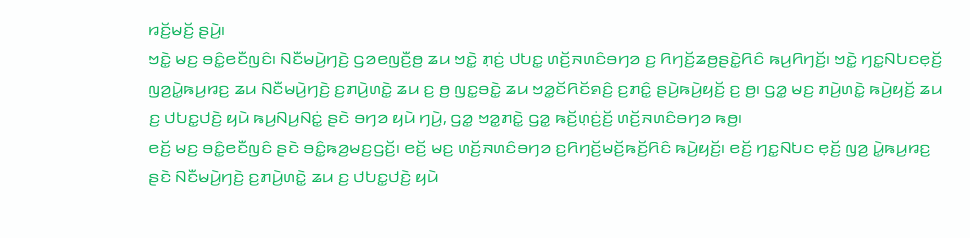ꤙꤢꤩ꤬ꤗꤢꤩ꤬ ꤔꤣꤧ꤬꤯
ꤠꤢꤧ꤭ ꤗꤢ꤬ ꤋꤢꤨ꤭ꤕꤢꤪꤜꤢꤨ꤯ ꤡꤢꤪꤗꤣꤧ꤬ꤚꤢꤧ꤬ ꤞꤤꤕꤜꤢꤪ꤬ꤥ꤬ ꤘꤣ ꤠꤢꤧ꤭ ꤊ꤫ꤢꤦ꤬ ꤓꤝꤢ꤭ ꤛꤢꤩ꤬ꤏꤛꤢꤨꤋꤚꤤ ꤢ꤬ ꤖꤚꤢꤩ꤬ꤘꤥ꤬ꤔꤢꤧ꤭ꤖꤢꤨ ꤒꤣ꤬ꤖꤚꤢꤩ꤬꤯ ꤠꤢꤧ꤭ ꤚꤢ꤭ꤡꤝꤢꤕ꤫ꤢꤩ꤬ ꤜꤤ꤬ꤣꤧ꤭ꤒꤣ꤬ꤙꤢ꤬ ꤘꤣ ꤡꤢꤪꤗꤣꤧ꤬ꤚꤢꤧ꤬ ꤢ꤬ꤊꤣꤧ꤬ꤛꤢꤧ꤭ ꤘꤣ ꤢ꤬ ꤥ꤬ ꤜꤢ꤭ꤋꤢꤧ꤭ ꤘꤣ ꤠꤤ꤭ꤢꤩꤖꤢꤩꤎꤢꤨ꤬ ꤢ꤬ꤊꤢꤨ꤭ ꤔꤣꤧ꤬ꤒꤣꤧ꤬ꤟꤢꤩ꤬ ꤢ꤬ ꤥ꤬꤯ ꤞꤤ꤭ ꤗꤢ꤬ ꤊꤣꤧ꤬ꤛꤢꤧ꤭ ꤒꤣꤧ꤬ꤟꤢꤩ꤬ ꤘꤣ ꤢ꤬ ꤓꤝꤢ꤭ꤓꤢꤧ꤬ ꤟꤣꤧ ꤒꤣ꤬ꤡꤣ꤬ꤡꤢꤦ꤭ ꤔꤢꤧ ꤋꤚꤤ ꤟꤣꤧ ꤚꤣꤧ꤬, ꤞꤤ꤭ ꤠꤤ꤭ꤊꤢꤧ꤭ ꤞꤤ꤭ ꤒꤢꤩ꤬ꤛ꤫ꤢꤦ꤬ꤢꤩ꤬ ꤛꤢꤩ꤬ꤏꤛꤢꤨꤋꤚꤤ ꤒꤥ꤬꤯
ꤕꤢꤩ꤬ ꤗꤢ꤬ ꤋꤢꤨ꤭ꤕꤢꤪꤜꤢꤨ ꤔꤢꤧ ꤋꤢꤨ꤭ꤒꤤ꤬ꤗꤢ꤬ꤞꤢꤩ꤬꤯ ꤕꤢꤩ꤬ ꤗꤢ꤬ ꤛꤢꤩ꤬ꤏꤛꤢꤨꤋꤚꤤ ꤢ꤬ꤖꤚꤢꤩ꤬ꤗꤢꤩ꤬ꤒꤢꤩ꤬ꤖꤢꤨ ꤒꤣꤧ꤬ꤟꤢꤩ꤬꤯ ꤕꤢꤩ꤬ ꤚꤢ꤭ꤡꤝꤢ ꤕ꤫ꤢꤩ꤬ ꤜꤤ꤬ ꤣꤧ꤭ꤒꤣ꤬ꤙꤢ꤬ ꤔꤢꤧ ꤡꤢꤪꤗꤣꤧ꤬ꤚꤢꤧ꤬ ꤢ꤬ꤊꤣꤧ꤬ꤛꤢꤧ꤭ ꤘꤣ ꤢ꤬ ꤓꤝꤢ꤭ꤓꤢꤧ꤬ ꤟꤣꤧ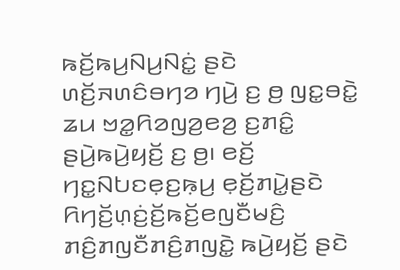ꤒꤢꤩ꤬ꤒꤣ꤬ꤡꤣ꤬ꤡꤢꤦ꤭ ꤔꤢꤧ ꤛꤢꤩ꤬ꤏꤛꤢꤨꤋꤚꤤ ꤚꤣꤧ꤬ ꤢ꤬ ꤥ꤬ ꤜꤢ꤭ꤋꤢꤧ꤭ ꤘꤣ ꤠꤤ꤭ꤖꤤꤜꤤ꤬ꤕꤤ꤬ ꤢ꤬ꤊꤢꤨ꤭ ꤔꤣꤧ꤬ꤒꤣꤧ꤬ꤟꤢꤩ꤬ ꤢ꤬ ꤥ꤬꤯ ꤕꤢꤩ꤬ ꤚꤢ꤭ꤡꤝꤢꤕ꤫ꤢ꤬ꤒ꤫ꤣ꤬ ꤕ꤫ꤢꤩ꤬ꤊꤣꤧ꤭ꤔꤢꤧ ꤖꤚꤢꤩ꤬ꤛ꤫ꤢꤦ꤬ꤢꤩ꤬ꤒꤢꤩ꤬ꤕꤜꤢꤪꤗꤢꤨ꤬ ꤊꤢꤨ꤬ꤊꤜꤢꤪꤊꤢꤨ꤬ꤊꤜꤢꤧ꤭ ꤒꤣꤧ꤬ꤟꤢꤩ꤬ ꤔꤢꤧ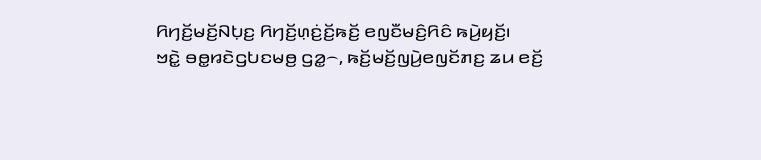ꤖꤚꤢꤩ꤬ꤗꤢꤩ꤬ꤡꤝ꤫ꤢ꤬ ꤖꤚꤢꤩ꤬ꤛ꤫ꤢꤦ꤬ꤢꤩ꤬ꤒꤢꤩ꤬ ꤕꤜꤢꤪꤗꤢꤨ꤬ꤖꤢꤨ ꤒꤣꤧ꤬ꤟꤢꤩ꤬꤯
ꤠꤢꤧ꤭ ꤋꤥ꤭ꤙꤢꤧꤞꤝꤢꤗꤥ꤬ ꤞꤤ꤭꤮, ꤒꤢꤩ꤬ꤗꤢꤩ꤬ꤜꤣꤧ꤬ꤕꤜꤢꤩꤊꤢ꤬ ꤘꤣ ꤕꤢꤩ꤬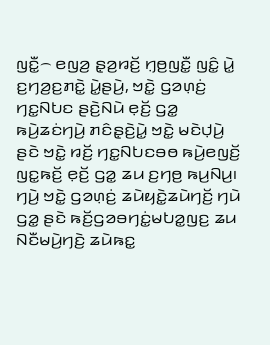ꤜꤢꤪ꤭꤮ ꤕꤜꤤ꤬ ꤔ꤫ꤤ꤬ꤙꤢꤩ꤬ ꤚ꤫ꤥ꤬ꤜꤢꤪ꤭ ꤜꤢꤨ꤭ ꤣꤧ꤭ ꤢ꤬ꤚꤤ꤬ꤢ꤬ꤊꤢꤧ꤭ ꤣꤧ꤭ꤔꤣꤧ꤬, ꤠꤢꤧ꤭ ꤞꤤꤛ꤫ꤢꤦ꤬ ꤚꤢ꤭ꤡꤝꤢ ꤔꤢꤧ꤬ꤡꤣꤧ ꤕ꤫ꤢꤩ꤬ ꤞꤤ꤭ ꤒꤣꤧ꤬ꤘꤢꤦꤚꤣꤧ꤬ ꤊꤢꤨꤔ꤫ꤢꤧ꤬ꤣꤧ꤭ ꤠꤢꤧ꤭ ꤗꤢꤧꤓ꤫ꤣꤧ꤬ ꤔꤢꤧ ꤠꤢꤧ꤭ ꤙꤢꤩ꤬ ꤚꤢ꤭ꤡꤝꤢꤋꤥ ꤒꤣꤧ꤬ꤕꤜꤢꤩ꤬ ꤜꤢ꤭ꤒꤢꤩ꤬ ꤕ꤫ꤢꤩ꤬ ꤞꤤ꤭ ꤘꤣ ꤢ꤬ꤚꤥ꤬ ꤒꤣ꤬ꤡꤣ꤬꤯ ꤚꤣꤧ꤬ ꤠꤢꤧ꤭ ꤞꤤꤛ꤫ꤢꤦ꤬ ꤘꤣꤧꤟꤢꤧ꤭ꤘꤣꤧꤚꤢꤩ꤬ ꤚꤣꤧ ꤞꤤ꤭ ꤔꤢꤧ ꤒꤢꤩ꤬ꤞꤤꤋꤚꤢꤦ꤭ꤗꤝꤤ꤭ꤜꤢ꤬ ꤘꤣ ꤡꤢꤪꤗꤣꤧ꤬ꤚꤢꤧ꤬ ꤘꤣꤧꤒꤢ꤭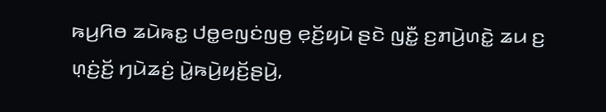ꤒꤣ꤬ꤖꤥ ꤘꤣꤧꤒꤢ꤭ ꤓꤥ꤭ꤕꤜꤢꤦꤜꤥ꤬ ꤕ꤫ꤢꤩ꤬ꤟꤣꤧ ꤔꤢꤧ ꤜꤢꤪ꤭ ꤢ꤬ꤊꤣꤧ꤬ꤛꤢꤧ꤭ ꤘꤣ ꤢ꤬ ꤛ꤫ꤢꤦ꤬ꤢꤩ꤬ ꤚꤣꤧꤘꤢꤦ꤬ ꤣꤧ꤭ꤒꤣꤧ꤬ꤟꤢꤩ꤬ꤔꤣꤧ꤬,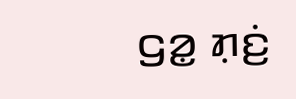ꤞꤤ꤭ ꤊ꤫ꤢꤦ꤬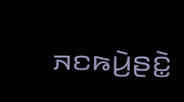ꤏꤢꤒꤣꤧ꤬ꤔꤢꤧ꤭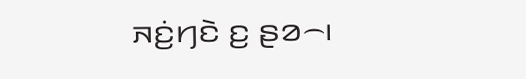ꤏꤢꤦ꤬ꤚꤢꤧ ꤢ꤬ ꤔꤤ꤮꤯